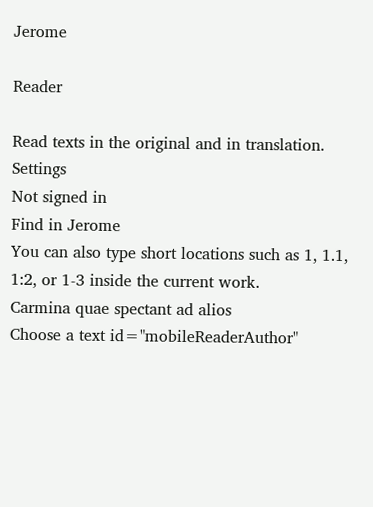Jerome

Reader

Read texts in the original and in translation.
Settings
Not signed in
Find in Jerome
You can also type short locations such as 1, 1.1, 1:2, or 1-3 inside the current work.
Carmina quae spectant ad alios
Choose a text id="mobileReaderAuthor"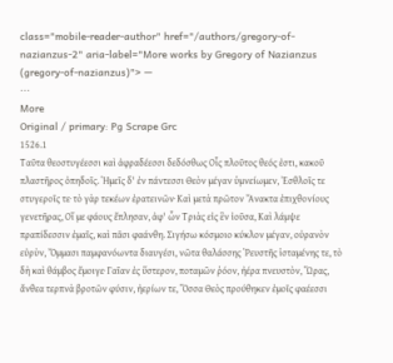class="mobile-reader-author" href="/authors/gregory-of-nazianzus-2" aria-label="More works by Gregory of Nazianzus (gregory-of-nazianzus)"> —
⋯
More
Original / primary: Pg Scrape Grc
1526.1
Ταῦτα θεοστυγέεσσι καὶ ἀφραδέεσσι δεδόσθως Οἷς πλοῦτος θεός ἐστι, κακοῦ πλαστῆρος ὀπηδοῖς. Ἡμεῖς δ' ἐν πάντεσσι Θεὸν μέγαν ὑμνείωμεν, Ἐσθλοῖς τε στυγεροῖς τε· τὸ γὰρ τεκέων ἐρατεινῶν· Καὶ μετὰ πρῶτον Ἄνακτα ἐπιχθονίους γενετῆρας, Οἵ με φάους ἔπλησαν, ἀφ' ὧν Τριὰς εἰς ἓν ἰοῦσα, Καὶ λάμψε πραπίδεσσιν ἐμαῖς, καὶ πᾶσι φαάνθη. Σιγήσω κόσμοιο κύκλον μέγαν, οὐρανὸν εὐρὺν, Ὄμμασι παμφανόωντα διαυγέσι, νῶτα θαλάσσης Ῥευστῆς ἱσταμένης τε, τὸ δὴ καὶ θάμβος ἔμοιγε· Γαῖαν ἐς ὕστερον, ποταμῶν ῥόον, ἠέρα πνευστὸν, Ὥρας, ἄνθεα τερπνὰ βροτῶν φύσιν, ἠερίων τε, Ὅσσα Θεὸς προύθηκεν ἐμοῖς φαέεσσι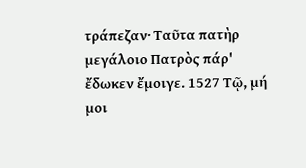τράπεζαν· Ταῦτα πατὴρ μεγάλοιο Πατρὸς πάρ' ἔδωκεν ἔμοιγε. 1527 Τῷ, μή μοι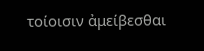τοίοισιν ἀμείβεσθαι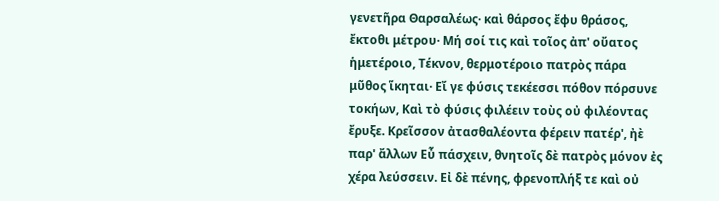γενετῆρα Θαρσαλέως· καὶ θάρσος ἔφυ θράσος, ἔκτοθι μέτρου· Μή σοί τις καὶ τοῖος ἀπ' οὔατος ἡμετέροιο, Τέκνον, θερμοτέροιο πατρὸς πάρα μῦθος ἵκηται· Εἴ γε φύσις τεκέεσσι πόθον πόρσυνε τοκήων, Καὶ τὸ φύσις φιλέειν τοὺς οὐ φιλέοντας ἔρυξε. Κρεῖσσον ἀτασθαλέοντα φέρειν πατέρ', ἠὲ παρ' ἄλλων Εὖ πάσχειν, θνητοῖς δὲ πατρὸς μόνον ἐς χέρα λεύσσειν. Εἰ δὲ πένης, φρενοπλήξ τε καὶ οὐ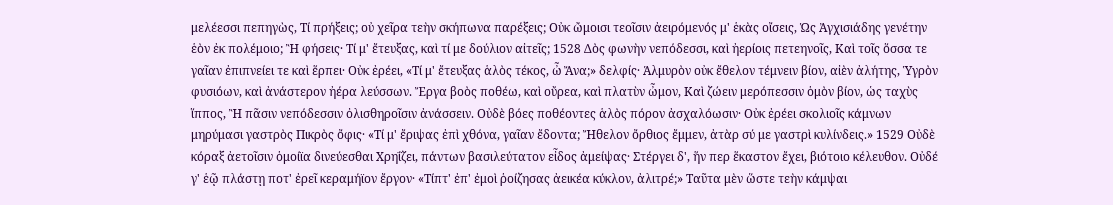μελέεσσι πεπηγὼς, Τί πρήξεις; οὐ χεῖρα τεὴν σκήπωνα παρέξεις; Οὐκ ὤμοισι τεοῖσιν ἀειρόμενός μ' ἑκὰς οἴσεις, Ὡς Ἀγχισιάδης γενέτην ἑὸν ἐκ πολέμοιο; Ἢ φήσεις· Τί μ' ἔτευξας, καὶ τί με δούλιον αἰτεῖς; 1528 Δὸς φωνὴν νεπόδεσσι, καὶ ἠερίοις πετεηνοῖς, Καὶ τοῖς ὅσσα τε γαῖαν ἐπιπνείει τε καὶ ἕρπει· Οὐκ ἐρέει, «Τί μ' ἔτευξας ἁλὸς τέκος, ὦ Ἄνα;» δελφίς· Ἁλμυρὸν οὐκ ἔθελον τέμνειν βίον, αἰὲν ἀλήτης, Ὑγρὸν φυσιόων, καὶ ἀνάστερον ἠέρα λεύσσων. Ἔργα βοὸς ποθέω, καὶ οὔρεα, καὶ πλατὺν ὦμον, Καὶ ζώειν μερόπεσσιν ὁμὸν βίον, ὡς ταχὺς ἵππος, Ἢ πᾶσιν νεπόδεσσιν ὀλισθηροῖσιν ἀνάσσειν. Οὐδὲ βόες ποθέοντες ἁλὸς πόρον ἀσχαλόωσιν· Οὐκ ἐρέει σκολιοῖς κάμνων μηρύμασι γαστρὸς Πικρὸς ὄφις· «Τί μ' ἔριψας ἐπὶ χθόνα, γαῖαν ἔδοντα; Ἤθελον ὄρθιος ἔμμεν, ἀτὰρ σύ με γαστρὶ κυλίνδεις.» 1529 Οὐδὲ κόραξ ἀετοῖσιν ὁμοίϊα δινεύεσθαι Χρηΐζει, πάντων βασιλεύτατον εἶδος ἀμείψας· Στέργει δ', ἥν περ ἕκαστον ἔχει, βιότοιο κέλευθον. Οὐδέ γ' ἑῷ πλάστῃ ποτ' ἐρεῖ κεραμήϊον ἔργον· «Τίπτ' ἐπ' ἐμοὶ ῥοίζησας ἀεικέα κύκλον, ἀλιτρέ;» Ταῦτα μὲν ὥστε τεὴν κάμψαι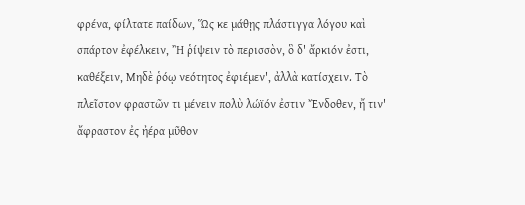φρένα, φίλτατε παίδων, Ὥς κε μάθῃς πλάστιγγα λόγου καὶ σπάρτον ἐφέλκειν, Ἢ ῥίψειν τὸ περισσὸν, ὃ δ' ἄρκιόν ἐστι, καθέξειν, Μηδὲ ῥόῳ νεότητος ἐφιέμεν', ἀλλὰ κατίσχειν. Τὸ πλεῖστον φραστῶν τι μένειν πολὺ λώϊόν ἐστιν Ἔνδοθεν, ἤ τιν' ἄφραστον ἐς ἠέρα μῦθον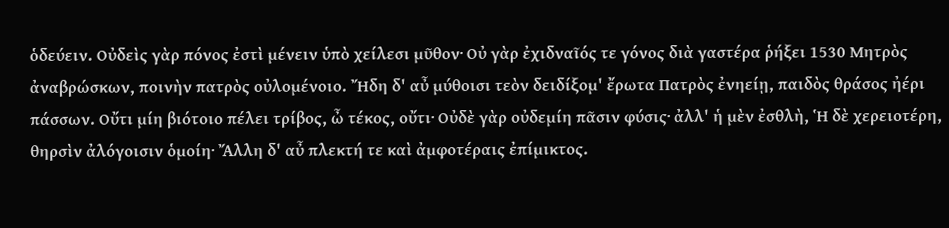ὁδεύειν. Οὐδεὶς γὰρ πόνος ἐστὶ μένειν ὑπὸ χείλεσι μῦθον· Οὐ γὰρ ἐχιδναῖός τε γόνος διὰ γαστέρα ῥήξει 1530 Μητρὸς ἀναβρώσκων, ποινὴν πατρὸς οὐλομένοιο. Ἤδη δ' αὖ μύθοισι τεὸν δειδίξομ' ἔρωτα Πατρὸς ἐνηείῃ, παιδὸς θράσος ἠέρι πάσσων. Οὔτι μίη βιότοιο πέλει τρίβος, ὦ τέκος, οὔτι· Οὐδὲ γὰρ οὐδεμίη πᾶσιν φύσις· ἀλλ' ἡ μὲν ἐσθλὴ, Ἡ δὲ χερειοτέρη, θηρσὶν ἀλόγοισιν ὁμοίη· Ἄλλη δ' αὖ πλεκτή τε καὶ ἀμφοτέραις ἐπίμικτος.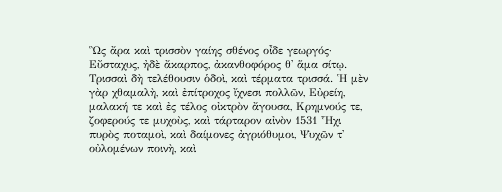Ὣς ἄρα καὶ τρισσὸν γαίης σθένος οἶδε γεωργός· Εὔσταχυς, ἠδὲ ἄκαρπος, ἀκανθοφόρος θ' ἅμα σίτῳ. Τρισσαὶ δὴ τελέθουσιν ὁδοὶ, καὶ τέρματα τρισσά. Ἡ μὲν γὰρ χθαμαλὴ, καὶ ἐπίτροχος ἴχνεσι πολλῶν, Εὐρείη, μαλακή τε καὶ ἐς τέλος οἰκτρὸν ἄγουσα, Κρημνούς τε, ζοφερούς τε μυχοὺς, καὶ τάρταρον αἰνὸν 1531 Ἧχι πυρὸς ποταμοὶ, καὶ δαίμονες ἀγριόθυμοι, Ψυχῶν τ' οὐλομένων ποινὴ, καὶ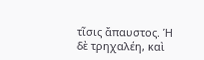τῖσις ἄπαυστος. Ἡ δὲ τρηχαλέη, καὶ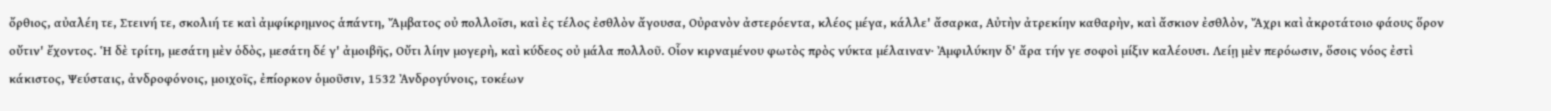ὄρθιος, αὐαλέη τε, Στεινή τε, σκολιή τε καὶ ἀμφίκρημνος ἁπάντη, Ἄμβατος οὐ πολλοῖσι, καὶ ἐς τέλος ἐσθλὸν ἄγουσα, Οὐρανὸν ἀστερόεντα, κλέος μέγα, κάλλε' ἄσαρκα, Αὐτὴν ἀτρεκίην καθαρὴν, καὶ ἄσκιον ἐσθλὸν, Ἄχρι καὶ ἀκροτάτοιο φάους ὅρον οὔτιν' ἔχοντος. Ἡ δὲ τρίτη, μεσάτη μὲν ὁδὸς, μεσάτη δέ γ' ἀμοιβῆς, Οὔτι λίην μογερὴ, καὶ κύδεος οὐ μάλα πολλοῦ. Οἷον κιρναμένου φωτὸς πρὸς νύκτα μέλαιναν· Ἀμφιλύκην δ' ἄρα τήν γε σοφοὶ μίξιν καλέουσι. Λείῃ μὲν περόωσιν, ὅσοις νόος ἐστὶ κάκιστος, Ψεύσταις, ἀνδροφόνοις, μοιχοῖς, ἐπίορκον ὁμοῦσιν, 1532 Ἀνδρογύνοις, τοκέων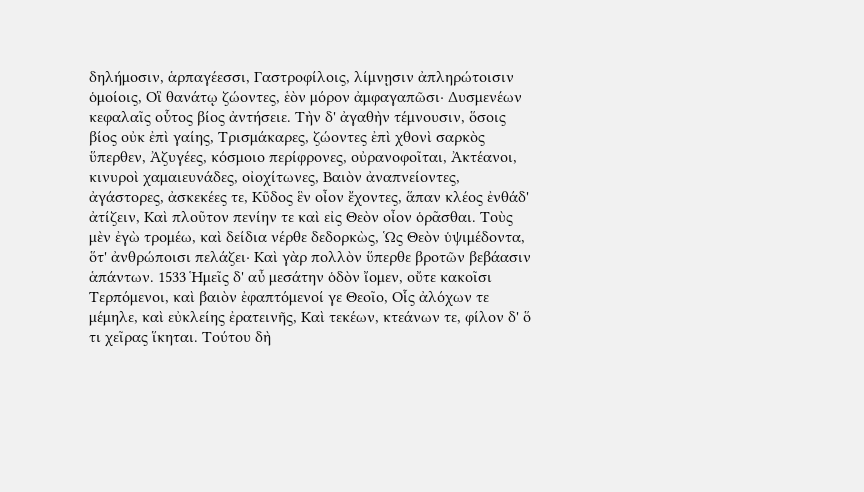δηλήμοσιν, ἁρπαγέεσσι, Γαστροφίλοις, λίμνῃσιν ἀπληρώτοισιν ὁμοίοις, Οἳ θανάτῳ ζώοντες, ἑὸν μόρον ἀμφαγαπῶσι· Δυσμενέων κεφαλαῖς οὗτος βίος ἀντήσειε. Τὴν δ' ἀγαθὴν τέμνουσιν, ὅσοις βίος οὐκ ἐπὶ γαίης, Τρισμάκαρες, ζώοντες ἐπὶ χθονὶ σαρκὸς ὕπερθεν, Ἀζυγέες, κόσμοιο περίφρονες, οὐρανοφοῖται, Ἀκτέανοι, κινυροὶ χαμαιευνάδες, οἰοχίτωνες, Βαιὸν ἀναπνείοντες, ἀγάστορες, ἀσκεκέες τε, Κῦδος ἓν οἶον ἔχοντες, ἅπαν κλέος ἐνθάδ' ἀτίζειν, Καὶ πλοῦτον πενίην τε καὶ εἰς Θεὸν οἶον ὁρᾶσθαι. Τοὺς μὲν ἐγὼ τρομέω, καὶ δείδια νέρθε δεδορκὼς, Ὡς Θεὸν ὑψιμέδοντα, ὅτ' ἀνθρώποισι πελάζει· Καὶ γὰρ πολλὸν ὕπερθε βροτῶν βεβάασιν ἁπάντων. 1533 Ἡμεῖς δ' αὖ μεσάτην ὁδὸν ἴομεν, οὔτε κακοῖσι Τερπόμενοι, καὶ βαιὸν ἐφαπτόμενοί γε Θεοῖο, Οἷς ἀλόχων τε μέμηλε, καὶ εὐκλείης ἐρατεινῆς, Καὶ τεκέων, κτεάνων τε, φίλον δ' ὅ τι χεῖρας ἵκηται. Τούτου δὴ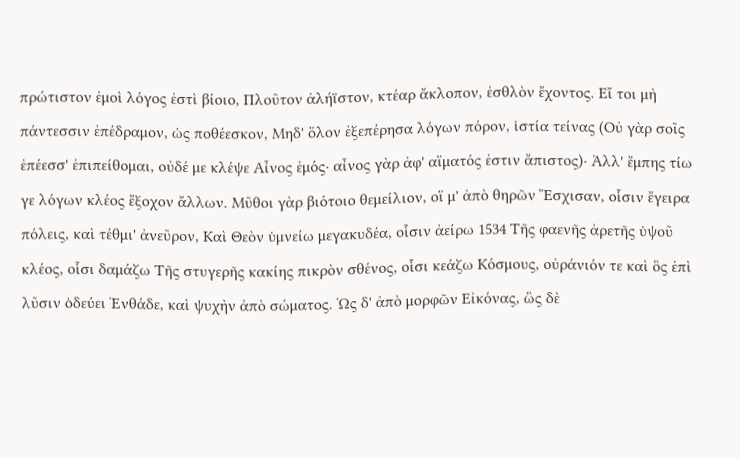πρώτιστον ἐμοὶ λόγος ἐστὶ βίοιο, Πλοῦτον ἀλήϊστον, κτέαρ ἄκλοπον, ἐσθλὸν ἔχοντος. Εἴ τοι μὴ πάντεσσιν ἐπέδραμον, ὡς ποθέεσκον, Μηδ' ὅλον ἐξεπέρησα λόγων πόρον, ἱστία τείνας (Οὐ γὰρ σοῖς ἐπέεσσ' ἐπιπείθομαι, οὐδέ με κλέψε Αἶνος ἐμός· αἶνος γὰρ ἀφ' αἵματός ἐστιν ἄπιστος)· Ἀλλ' ἔμπης τίω γε λόγων κλέος ἔξοχον ἄλλων. Μῦθοι γὰρ βιότοιο θεμείλιον, οἵ μ' ἀπὸ θηρῶν Ἔσχισαν, οἷσιν ἔγειρα πόλεις, καὶ τέθμι' ἀνεῦρον, Καὶ Θεὸν ὑμνείω μεγακυδέα, οἷσιν ἀείρω 1534 Τῆς φαενῆς ἀρετῆς ὑψοῦ κλέος, οἷσι δαμάζω Τῆς στυγερῆς κακίης πικρὸν σθένος, οἷσι κεάζω Κόσμους, οὐράνιόν τε καὶ ὃς ἐπὶ λῦσιν ὁδεύει Ἐνθάδε, καὶ ψυχὴν ἀπὸ σώματος. Ὡς δ' ἀπὸ μορφῶν Εἰκόνας, ὣς δὲ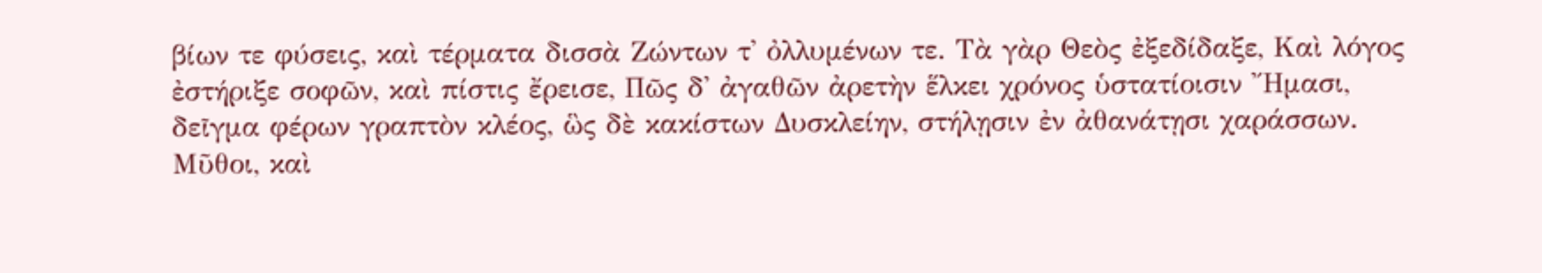βίων τε φύσεις, καὶ τέρματα δισσὰ Ζώντων τ' ὀλλυμένων τε. Τὰ γὰρ Θεὸς ἐξεδίδαξε, Καὶ λόγος ἐστήριξε σοφῶν, καὶ πίστις ἔρεισε, Πῶς δ' ἀγαθῶν ἀρετὴν ἕλκει χρόνος ὑστατίοισιν Ἤμασι, δεῖγμα φέρων γραπτὸν κλέος, ὣς δὲ κακίστων Δυσκλείην, στήλῃσιν ἐν ἀθανάτῃσι χαράσσων. Μῦθοι, καὶ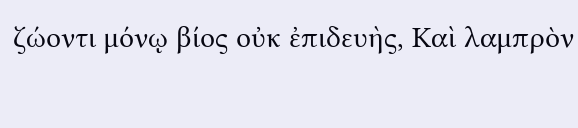ζώοντι μόνῳ βίος οὐκ ἐπιδευὴς, Καὶ λαμπρὸν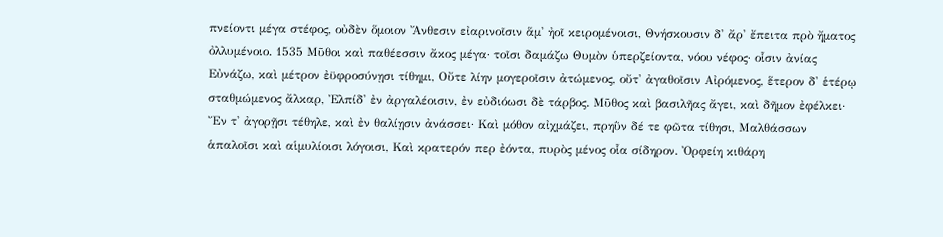πνείοντι μέγα στέφος, οὐδὲν ὅμοιον Ἄνθεσιν εἰαρινοῖσιν ἅμ' ἠοῖ κειρομένοισι, Θνήσκουσιν δ' ἄρ' ἔπειτα πρὸ ἤματος ὀλλυμένοιο. 1535 Μῦθοι καὶ παθέεσσιν ἄκος μέγα· τοῖσι δαμάζω Θυμὸν ὑπερζείοντα, νόου νέφος· οἷσιν ἀνίας Εὐνάζω, καὶ μέτρον ἐϋφροσύνῃσι τίθημι, Οὔτε λίην μογεροῖσιν ἀτώμενος, οὔτ' ἀγαθοῖσιν Αἰρόμενος, ἕτερον δ' ἑτέρῳ σταθμώμενος ἄλκαρ, Ἐλπίδ' ἐν ἀργαλέοισιν, ἐν εὐδιόωσι δὲ τάρβος. Μῦθος καὶ βασιλῆας ἄγει, καὶ δῆμον ἐφέλκει· Ἔν τ' ἀγορῇσι τέθηλε, καὶ ἐν θαλίῃσιν ἀνάσσει· Καὶ μόθον αἰχμάζει, πρηῢν δέ τε φῶτα τίθησι, Μαλθάσσων ἁπαλοῖσι καὶ αἱμυλίοισι λόγοισι, Καὶ κρατερόν περ ἐόντα, πυρὸς μένος οἷα σίδηρον. Ὀρφείη κιθάρη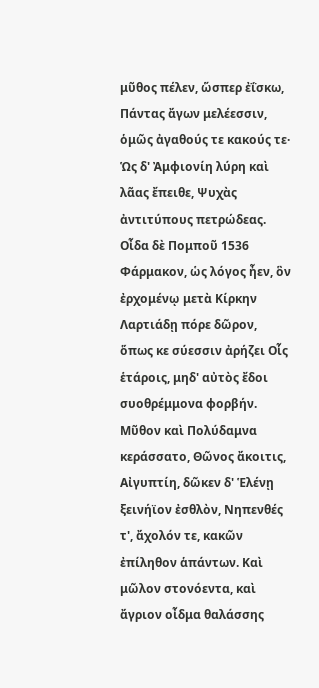μῦθος πέλεν, ὥσπερ ἐΐσκω, Πάντας ἄγων μελέεσσιν, ὁμῶς ἀγαθούς τε κακούς τε· Ὡς δ' Ἀμφιονίη λύρη καὶ λᾶας ἔπειθε, Ψυχὰς ἀντιτύπους πετρώδεας. Οἶδα δὲ Πομποῦ 1536 Φάρμακον, ὡς λόγος ἦεν, ὃν ἐρχομένῳ μετὰ Κίρκην Λαρτιάδῃ πόρε δῶρον, ὅπως κε σύεσσιν ἀρήζει Οἷς ἑτάροις, μηδ' αὐτὸς ἔδοι συοθρέμμονα φορβήν. Μῦθον καὶ Πολύδαμνα κεράσσατο, Θῶνος ἄκοιτις, Αἰγυπτίη, δῶκεν δ' Ἑλένῃ ξεινήϊον ἐσθλὸν, Νηπενθές τ', ἄχολόν τε, κακῶν ἐπίληθον ἁπάντων. Καὶ μῶλον στονόεντα, καὶ ἄγριον οἶδμα θαλάσσης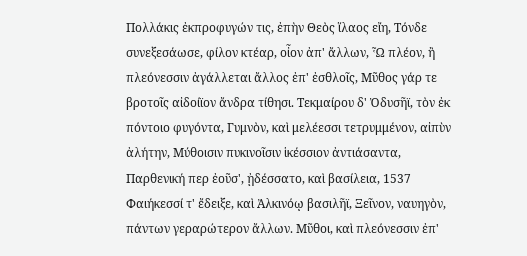Πολλάκις ἐκπροφυγών τις, ἐπὴν Θεὸς ἵλαος εἴη, Τόνδε συνεξεσάωσε, φίλον κτέαρ, οἶον ἀπ' ἄλλων, Ὧ πλέον, ἢ πλεόνεσσιν ἀγάλλεται ἄλλος ἐπ' ἐσθλοῖς, Μῦθος γάρ τε βροτοῖς αἰδοίϊον ἄνδρα τίθησι. Τεκμαίρου δ' Ὀδυσῆϊ, τὸν ἐκ πόντοιο φυγόντα, Γυμνὸν, καὶ μελέεσσι τετρυμμένον, αἰπὺν ἀλήτην, Μύθοισιν πυκινοῖσιν ἱκέσσιον ἀντιάσαντα, Παρθενική περ ἐοῦσ', ᾐδέσσατο, καὶ βασίλεια, 1537 Φαιήκεσσί τ' ἔδειξε, καὶ Ἀλκινόῳ βασιλῆϊ, Ξεῖνον, ναυηγὸν, πάντων γεραρώτερον ἄλλων. Μῦθοι, καὶ πλεόνεσσιν ἐπ'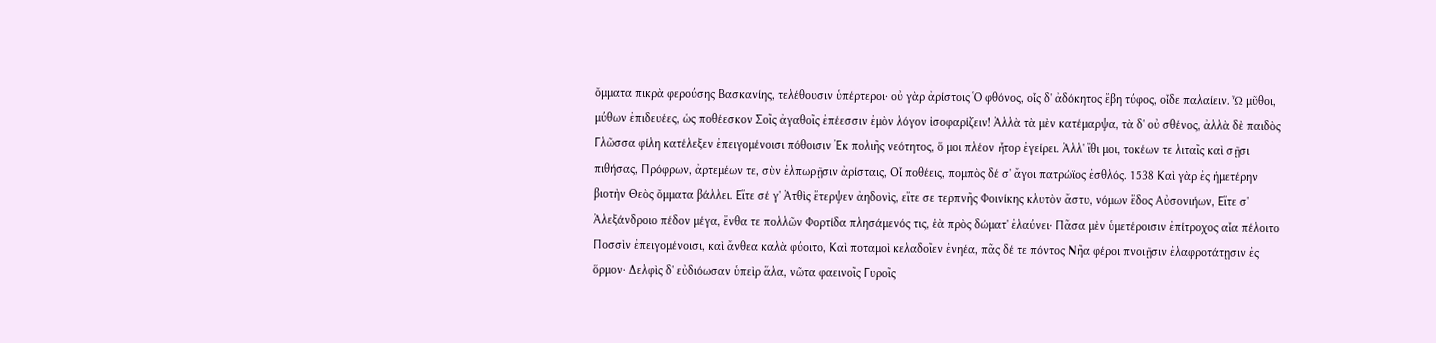ὄμματα πικρὰ φερούσης Βασκανίης, τελέθουσιν ὑπέρτεροι· οὐ γὰρ ἀρίστοις Ὁ φθόνος, οἷς δ' ἀδόκητος ἔβη τύφος, οἶδε παλαίειν. Ὦ μῦθοι, μύθων ἐπιδευέες, ὡς ποθέεσκον Σοῖς ἀγαθοῖς ἐπέεσσιν ἐμὸν λόγον ἰσοφαρίζειν! Ἀλλὰ τὰ μὲν κατέμαρψα, τὰ δ' οὐ σθένος, ἀλλὰ δὲ παιδὸς Γλῶσσα φίλη κατέλεξεν ἐπειγομένοισι πόθοισιν Ἐκ πολιῆς νεότητος, ὅ μοι πλέον ἦτορ ἐγείρει. Ἀλλ' ἴθι μοι, τοκέων τε λιταῖς καὶ σῇσι πιθήσας, Πρόφρων, ἀρτεμέων τε, σὺν ἐλπωρῇσιν ἀρίσταις, Οἷ ποθέεις, πομπὸς δέ σ' ἄγοι πατρώϊος ἐσθλός. 1538 Καὶ γὰρ ἐς ἡμετέρην βιοτὴν Θεὸς ὄμματα βάλλει. Εἴτε σέ γ' Ἀτθὶς ἔτερψεν ἀηδονὶς, εἴτε σε τερπνῆς Φοινίκης κλυτὸν ἄστυ, νόμων ἕδος Αὐσονιήων, Εἴτε σ' Ἀλεξάνδροιο πέδον μέγα, ἔνθα τε πολλῶν Φορτίδα πλησάμενός τις, ἑὰ πρὸς δώματ' ἐλαύνει· Πᾶσα μὲν ὑμετέροισιν ἐπίτροχος αἶα πέλοιτο Ποσσὶν ἐπειγομένοισι, καὶ ἄνθεα καλὰ φύοιτο, Καὶ ποταμοὶ κελαδοῖεν ἐνηέα, πᾶς δέ τε πόντος Νῆα φέροι πνοιῇσιν ἐλαφροτάτῃσιν ἐς ὅρμον· Δελφὶς δ' εὐδιόωσαν ὑπεὶρ ἅλα, νῶτα φαεινοῖς Γυροῖς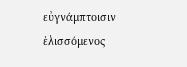εὐγνάμπτοισιν ἑλισσόμενος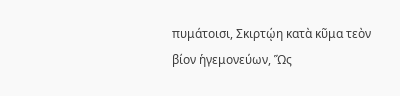πυμάτοισι, Σκιρτῴη κατὰ κῦμα τεὸν βίον ἡγεμονεύων, Ὥς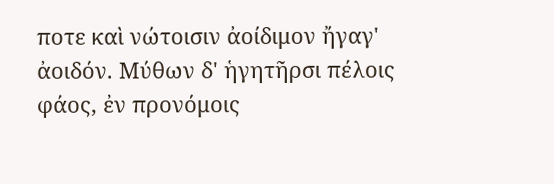ποτε καὶ νώτοισιν ἀοίδιμον ἤγαγ' ἀοιδόν. Μύθων δ' ἡγητῆρσι πέλοις φάος, ἐν προνόμοις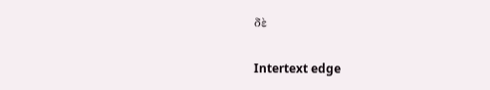δὲ

Intertext edge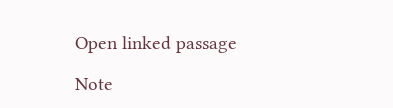Open linked passage

Note